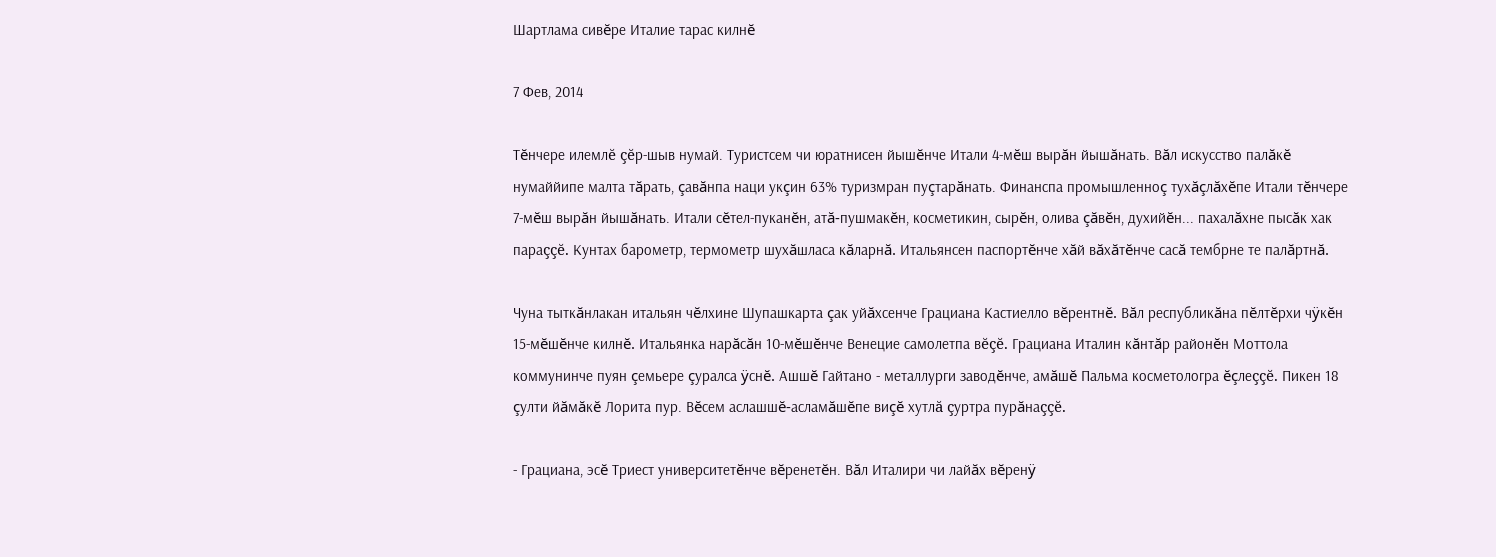Шартлама сивĕре Италие тарас килнĕ

7 Фев, 2014

Тĕнчере илемлĕ çĕр-шыв нумай. Туристсем чи юратнисен йышĕнче Итали 4-мĕш вырăн йышăнать. Вăл искусство палăкĕ нумаййипе малта тăрать, çавăнпа наци укçин 63% туризмран пуçтарăнать. Финанспа промышленноç тухăçлăхĕпе Итали тĕнчере 7-мĕш вырăн йышăнать. Итали сĕтел-пуканĕн, атă-пушмакĕн, косметикин, сырĕн, олива çăвĕн, духийĕн... пахалăхне пысăк хак параççĕ. Кунтах барометр, термометр шухăшласа кăларнă. Итальянсен паспортĕнче хăй вăхăтĕнче сасă тембрне те палăртнă.

Чуна тыткăнлакан итальян чĕлхине Шупашкарта çак уйăхсенче Грациана Кастиелло вĕрентнĕ. Вăл республикăна пĕлтĕрхи чÿкĕн 15-мĕшĕнче килнĕ. Итальянка нарăсăн 10-мĕшĕнче Венецие самолетпа вĕçĕ. Грациана Италин кăнтăр районĕн Моттола коммунинче пуян çемьере çуралса ÿснĕ. Ашшĕ Гайтано - металлурги заводĕнче, амăшĕ Пальма косметологра ĕçлеççĕ. Пикен 18 çулти йăмăкĕ Лорита пур. Вĕсем аслашшĕ-асламăшĕпе виçĕ хутлă çуртра пурăнаççĕ.

- Грациана, эсĕ Триест университетĕнче вĕренетĕн. Вăл Италири чи лайăх вĕренÿ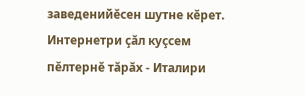заведенийĕсен шутне кĕрет. Интернетри çăл куçсем пĕлтернĕ тăрăх - Италири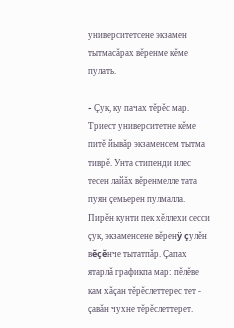университетсене экзамен тытмасăрах вĕренме кĕме пулать.

- Çук, ку пачах тĕрĕс мар. Триест университетне кĕме питĕ йывăр экзаменсем тытма тиврĕ. Унта стипенди илес тесен лайăх вĕренмелле тата пуян çемьерен пулмалла. Пирĕн кунти пек хĕллехи сесси çук, экзаменсене вĕренÿ çулĕн вĕçĕнче тытатпăр. Çапах ятарлă графикпа мар: пĕлĕве кам хăçан тĕрĕслеттерес тет - çавăн чухне тĕрĕслеттерет.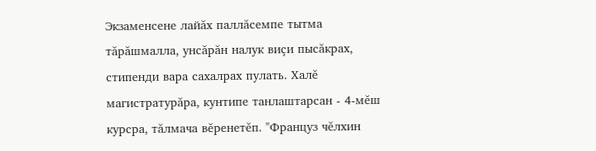Экзаменсене лайăх паллăсемпе тытма тăрăшмалла, унсăрăн налук виçи пысăкрах, стипенди вара сахалрах пулать. Халĕ магистратурăра, кунтипе танлаштарсан - 4-мĕш курсра, тăлмача вĕренетĕп. "Француз чĕлхин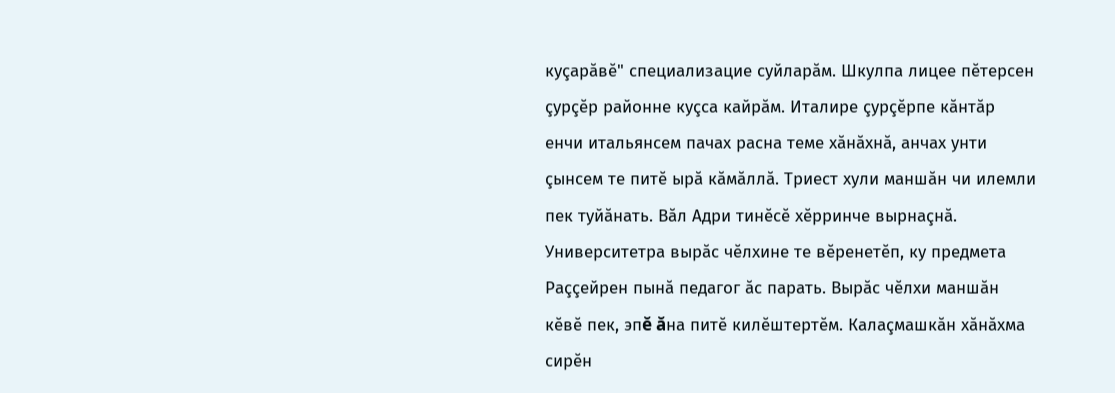куçарăвĕ" специализацие суйларăм. Шкулпа лицее пĕтерсен çурçĕр районне куçса кайрăм. Италире çурçĕрпе кăнтăр енчи итальянсем пачах расна теме хăнăхнă, анчах унти çынсем те питĕ ырă кăмăллă. Триест хули маншăн чи илемли пек туйăнать. Вăл Адри тинĕсĕ хĕрринче вырнаçнă. Университетра вырăс чĕлхине те вĕренетĕп, ку предмета Раççейрен пынă педагог ăс парать. Вырăс чĕлхи маншăн кĕвĕ пек, эпĕ ăна питĕ килĕштертĕм. Калаçмашкăн хăнăхма сирĕн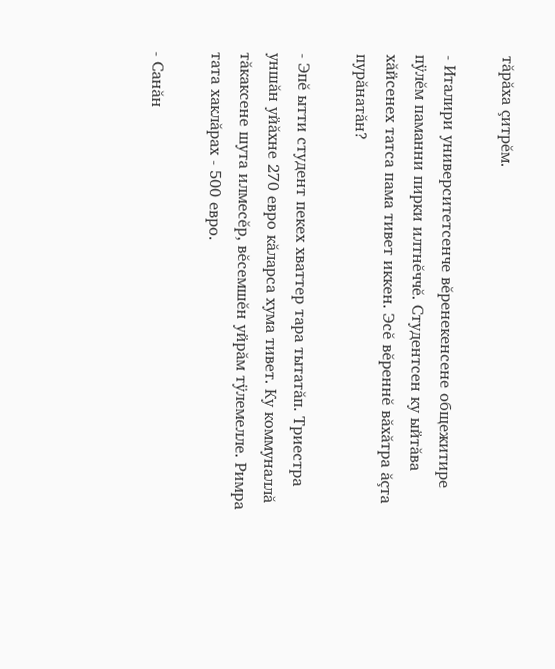тăрăха çитрĕм.

- Италири университетсенче вĕренекенсене общежитире пÿлĕм паманни пирки илтнĕччĕ. Студентсен ку ыйтăва хăйсенех татса пама тивет иккен. Эсĕ вĕреннĕ вăхăтра ăçта пурăнатăн?

- Эпĕ ытти студент пекех хваттер тара тытатăп. Триестра уншăн уйăхне 270 евро кăларса хума тивет. Ку коммуналлă тăкаксене шута илмесĕр, вĕсемшĕн уйрăм тÿлемелле. Римра тата хаклăрах - 500 евро.

- Санăн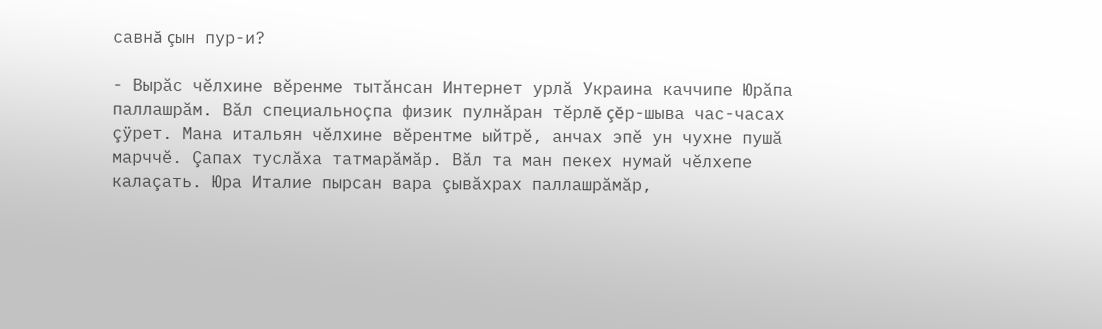савнă çын пур-и?

- Вырăс чĕлхине вĕренме тытăнсан Интернет урлă Украина каччипе Юрăпа паллашрăм. Вăл специальноçпа физик пулнăран тĕрлĕ çĕр-шыва час-часах çÿрет. Мана итальян чĕлхине вĕрентме ыйтрĕ, анчах эпĕ ун чухне пушă марччĕ. Çапах туслăха татмарăмăр. Вăл та ман пекех нумай чĕлхепе калаçать. Юра Италие пырсан вара çывăхрах паллашрăмăр,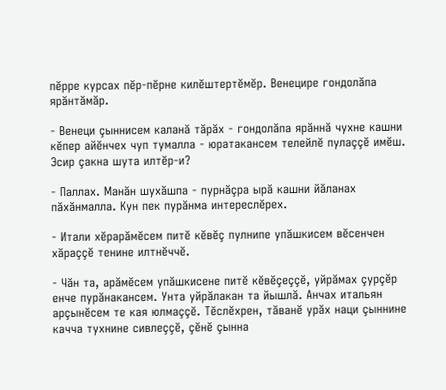пĕрре курсах пĕр-пĕрне килĕштертĕмĕр. Венецире гондолăпа ярăнтăмăр.

- Венеци çыннисем каланă тăрăх - гондолăпа ярăннă чухне кашни кĕпер айĕнчех чуп тумалла - юратакансем телейлĕ пулаççĕ имĕш. Эсир çакна шута илтĕр-и?

- Паллах. Манăн шухăшпа - пурнăçра ырă кашни йăланах пăхăнмалла. Кун пек пурăнма интереслĕрех.

- Итали хĕрарăмĕсем питĕ кĕвĕç пулнипе упăшкисем вĕсенчен хăраççĕ тенине илтнĕччĕ.

- Чăн та, арăмĕсем упăшкисене питĕ кĕвĕçеççĕ, уйрăмах çурçĕр енче пурăнакансем. Унта уйрăлакан та йышлă. Анчах итальян арçынĕсем те кая юлмаççĕ. Тĕслĕхрен, тăванĕ урăх наци çыннине качча тухнине сивлеççĕ, çĕнĕ çынна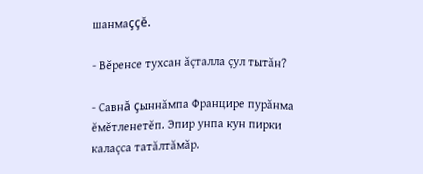шанмаççĕ.

- Вĕренсе тухсан ăçталла çул тытăн?

- Савнă çыннăмпа Францире пурăнма ĕмĕтленетĕп. Эпир унпа кун пирки калаçса татăлтăмăр.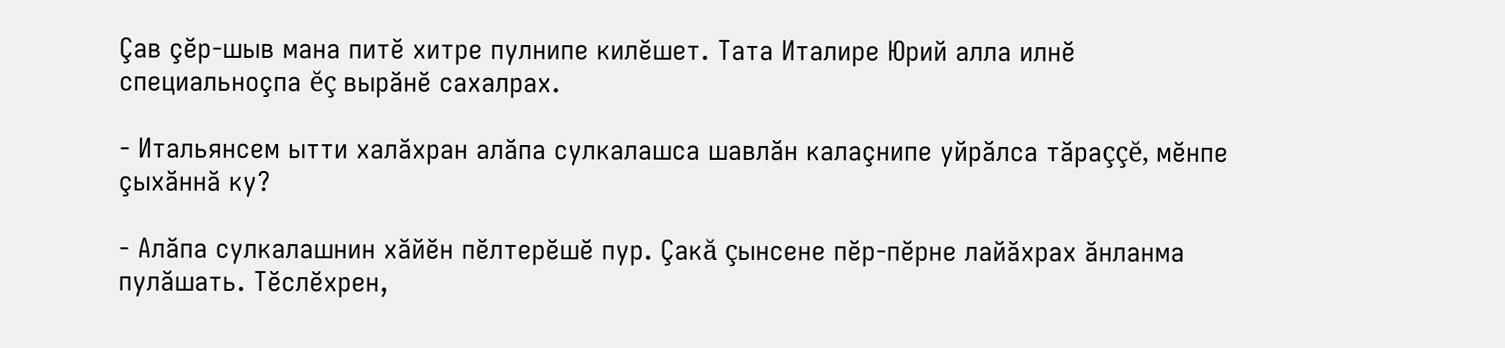Çав çĕр-шыв мана питĕ хитре пулнипе килĕшет. Тата Италире Юрий алла илнĕ специальноçпа ĕç вырăнĕ сахалрах.

- Итальянсем ытти халăхран алăпа сулкалашса шавлăн калаçнипе уйрăлса тăраççĕ, мĕнпе çыхăннă ку?

- Алăпа сулкалашнин хăйĕн пĕлтерĕшĕ пур. Çакă çынсене пĕр-пĕрне лайăхрах ăнланма пулăшать. Тĕслĕхрен,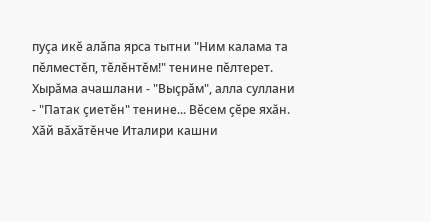пуçа икĕ алăпа ярса тытни "Ним калама та пĕлместĕп, тĕлĕнтĕм!" тенине пĕлтерет. Хырăма ачашлани - "Выçрăм", алла суллани - "Патак çиетĕн" тенине... Вĕсем çĕре яхăн. Хăй вăхăтĕнче Италири кашни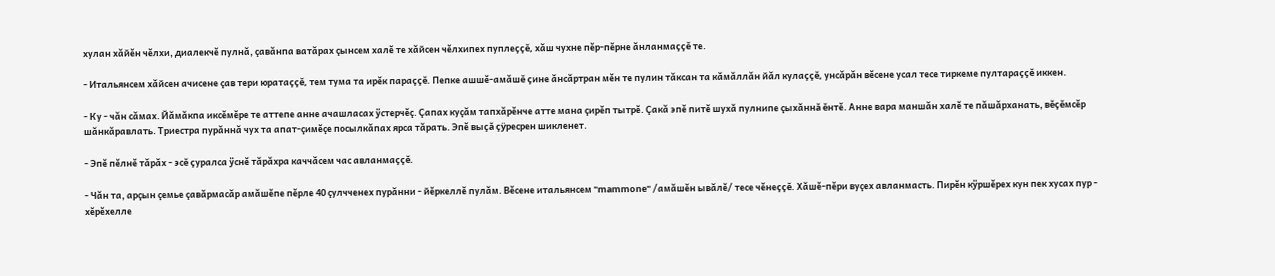хулан хăйĕн чĕлхи, диалекчĕ пулнă, çавăнпа ватăрах çынсем халĕ те хăйсен чĕлхипех пуплеççĕ, хăш чухне пĕр-пĕрне ăнланмаççĕ те.

- Итальянсем хăйсен ачисене çав тери юратаççĕ, тем тума та ирĕк параççĕ. Пепке ашшĕ-амăшĕ çине ăнсăртран мĕн те пулин тăксан та кăмăллăн йăл кулаççĕ, унсăрăн вĕсене усал тесе тиркеме пултараççĕ иккен.

- Ку - чăн сăмах. Йăмăкпа иксĕмĕре те аттепе анне ачашласах ÿстерчĕç. Çапах куçăм тапхăрĕнче атте мана çирĕп тытрĕ. Çакă эпĕ питĕ шухă пулнипе çыхăннă ĕнтĕ. Анне вара маншăн халĕ те пăшăрханать, вĕçĕмсĕр шăнкăравлать. Триестра пурăннă чух та апат-çимĕçе посылкăпах ярса тăрать. Эпĕ выçă çÿресрен шикленет.

- Эпĕ пĕлнĕ тăрăх - эсĕ çуралса ÿснĕ тăрăхра каччăсем час авланмаççĕ.

- Чăн та, арçын çемье çавăрмасăр амăшĕпе пĕрле 40 çулчченех пурăнни - йĕркеллĕ пулăм. Вĕсене итальянсем "mammone" /амăшĕн ывăлĕ/ тесе чĕнеççĕ. Хăшĕ-пĕри вуçех авланмасть. Пирĕн кÿршĕрех кун пек хусах пур - хĕрĕхелле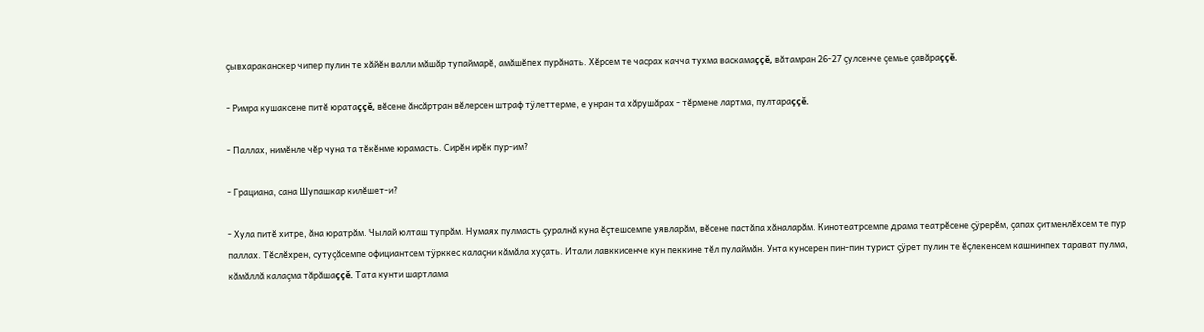çывхараканскер чипер пулин те хăйĕн валли мăшăр тупаймарĕ, амăшĕпех пурăнать. Хĕрсем те часрах качча тухма васкамаççĕ, вăтамран 26-27 çулсенче çемье çавăраççĕ.

- Римра кушаксене питĕ юратаççĕ, вĕсене ăнсăртран вĕлерсен штраф тÿлеттерме, е унран та хăрушăрах - тĕрмене лартма, пултараççĕ.

- Паллах, нимĕнле чĕр чуна та тĕкĕнме юрамасть. Сирĕн ирĕк пур-им?

- Грациана, сана Шупашкар килĕшет-и?

- Хула питĕ хитре, ăна юратрăм. Чылай юлташ тупрăм. Нумаях пулмасть çуралнă куна ĕçтешсемпе уявларăм, вĕсене пастăпа хăналарăм. Кинотеатрсемпе драма театрĕсене çÿрерĕм, çапах çитменлĕхсем те пур паллах. Тĕслĕхрен, сутуçăсемпе официантсем тÿрккес калаçни кăмăла хуçать. Итали лавккисенче кун пеккине тĕл пулаймăн. Унта кунсерен пин-пин турист çÿрет пулин те ĕçлекенсем кашнинпех тарават пулма, кăмăллă калаçма тăрăшаççĕ. Тата кунти шартлама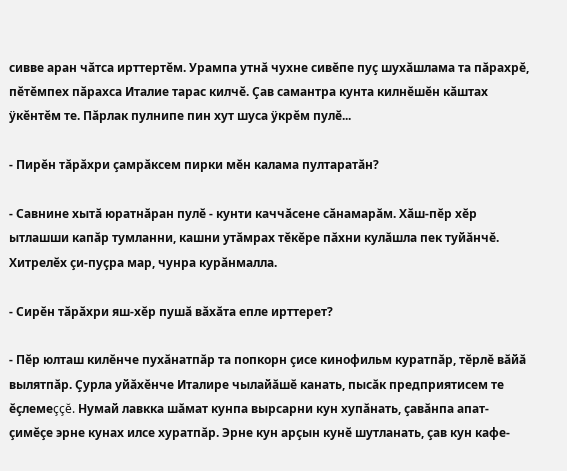сивве аран чăтса ирттертĕм. Урампа утнă чухне сивĕпе пуç шухăшлама та пăрахрĕ, пĕтĕмпех пăрахса Италие тарас килчĕ. Çав самантра кунта килнĕшĕн кăштах ÿкĕнтĕм те. Пăрлак пулнипе пин хут шуса ÿкрĕм пулĕ...

- Пирĕн тăрăхри çамрăксем пирки мĕн калама пултаратăн?

- Савнине хытă юратнăран пулĕ - кунти каччăсене сăнамарăм. Хăш-пĕр хĕр ытлашши капăр тумланни, кашни утăмрах тĕкĕре пăхни кулăшла пек туйăнчĕ. Хитрелĕх çи-пуçра мар, чунра курăнмалла.

- Сирĕн тăрăхри яш-хĕр пушă вăхăта епле ирттерет?

- Пĕр юлташ килĕнче пухăнатпăр та попкорн çисе кинофильм куратпăр, тĕрлĕ вăйă вылятпăр. Çурла уйăхĕнче Италире чылайăшĕ канать, пысăк предприятисем те ĕçлемеççĕ. Нумай лавкка шăмат кунпа вырсарни кун хупăнать, çавăнпа апат-çимĕçе эрне кунах илсе хуратпăр. Эрне кун арçын кунĕ шутланать, çав кун кафе-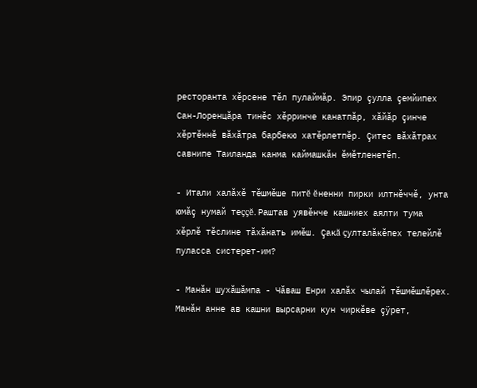ресторанта хĕрсене тĕл пулаймăр. Эпир çулла çемйипех Сан-Лоренцăра тинĕс хĕрринче канатпăр, хăйăр çинче хĕртĕннĕ вăхăтра барбекю хатĕрлетпĕр. Çитес вăхăтрах савнипе Таиланда канма каймашкăн ĕмĕтленетĕп.

- Итали халăхĕ тĕшмĕше питĕ ĕненни пирки илтнĕччĕ, унта юмăç нумай теççĕ. Раштав уявĕнче кашниех аялти тума хĕрлĕ тĕслине тăхăнать имĕш. Çакă çулталăкĕпех телейлĕ пуласса систерет-им?

- Манăн шухăшăмпа - Чăваш Енри халăх чылай тĕшмĕшлĕрех. Манăн анне ав кашни вырсарни кун чиркĕве çÿрет,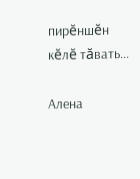пирĕншĕн кĕлĕ тăвать...

Алена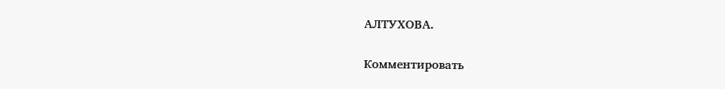АЛТУХОВА.

Комментировать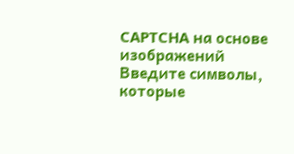CAPTCHA на основе изображений
Введите символы, которые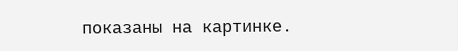показаны на картинке.